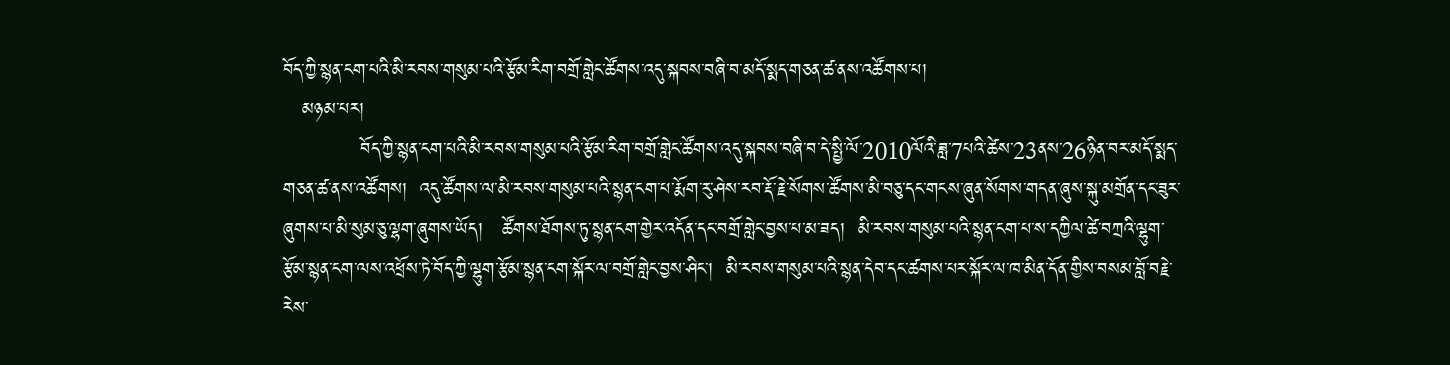བོད་ཀྱི་སྙན་ངག་པའི་མི་རབས་གསུམ་པའི་རྩོམ་རིག་བགྲོ་གླེང་ཚོགས་འདུ་སྐབས་བཞི་བ་མདོ་སྨད་གཅན་ཚ་ནས་འཚོགས་པ།
   མཉམ་པར།
            བོད་ཀྱི་སྙན་ངག་པའི་མི་རབས་གསུམ་པའི་རྩོམ་རིག་བགྲོ་གླེང་ཚོགས་འདུ་སྐབས་བཞི་བ་དེ་སྤྱི་ལོ་2010ལོའི་ཟླ་7པའི་ཚེས་23ནས་26ཉིན་བར་མདོ་སྨད་གཅན་ཚ་ནས་འཚོགས།  འདུ་ཚོགས་ལ་མི་རབས་གསུམ་པའི་སྙན་ངག་པ་རྨོག་རུ་ཤེས་རབ་རྡོ་རྗེ་སོགས་ཚོགས་མི་བཅུ་དང་གངས་ཞུན་སོགས་གདན་ཞུས་སྐུ་མགྲོན་དང་ཟུར་ཞུགས་པ་མི་སུམ་ཅུ་ལྷག་ཞུགས་ཡོད།   ཚོགས་ཐོགས་ཏུ་སྙན་ངག་གྱེར་འདོན་དང་བགྲོ་གླེང་བྱས་པ་མ་ཟད།  མི་རབས་གསུམ་པའི་སྙན་ངག་པ་ས་དཀྱིལ་ཚེ་བཀྲའི་ལྷུག་རྩོམ་སྙན་ངག་ལས་འཕྲོས་ཏེ་བོད་ཀྱི་ལྷུག་རྩོམ་སྙན་ངག་སྐོར་ལ་བགྲོ་གླེང་བྱས་ཤིང་།  མི་རབས་གསུམ་པའི་སྙན་དེབ་དང་ཚགས་པར་སྐོར་ལ་ཁ་མིན་དོན་གྱིས་བསམ་བློ་བརྗེ་རེས་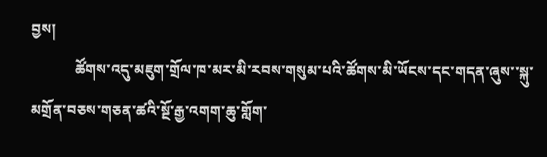བྱས།
            ཚོགས་འདུ་མཇུག་གྲོལ་ཁ་མར་མི་རབས་གསུམ་པའི་ཚོགས་མི་ཡོངས་དང་གདན་ཞུས་་སྐུ་མགྲོན་བཅས་གཅན་ཚའི་སྔོ་རྒྱ་འགག་ཆུ་གློག་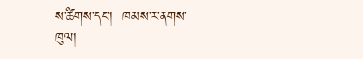ས་ཚིགས་དང་།  ཁམས་ར་ནགས་ཁུལ།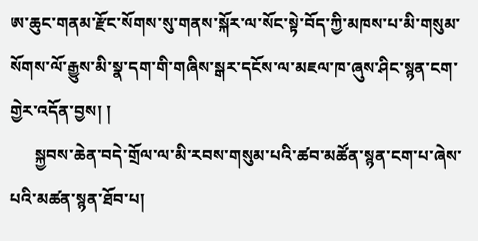ཨ་ཆུང་གནམ་རྫོང་སོགས་སུ་གནས་སྐོར་ལ་སོང་སྟེ་བོད་ཀྱི་མཁས་པ་མི་གསུམ་སོགས་ལོ་རྒྱུས་མི་སྣ་དག་གི་གཞིས་སྒར་དངོས་ལ་མཇལ་ཁ་ཞུས་ཤིང་སྙན་ངག་གྱེར་འདོན་བྱས། །
      སྐྱབས་ཆེན་བདེ་གྲོལ་ལ་མི་རབས་གསུམ་པའི་ཚབ་མཚོན་སྙན་ངག་པ་ཞེས་པའི་མཚན་སྙན་ཐོབ་པ།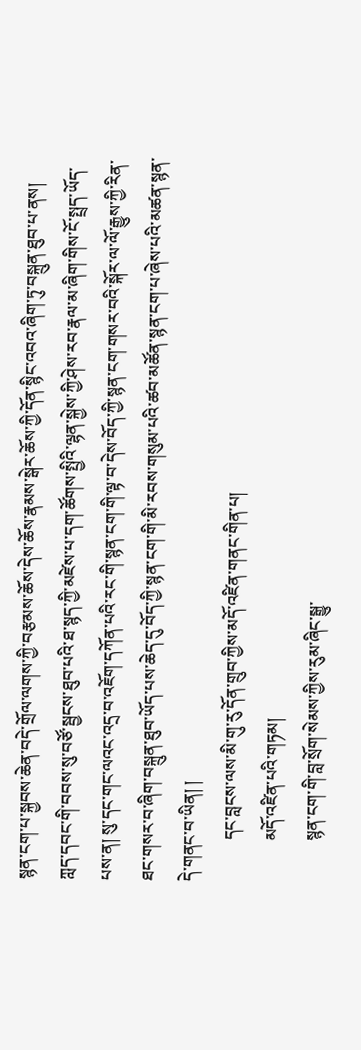སྙན་ངག་པ་སྐྱབས་ཆེན་བདེ་གྲོལ་ལགས་ཀྱི་བརྩམས་ཆོས་དེས་ཆོས་རྣམས་སྒེར་ཆོས་ཀྱི་དོན་སྙིང་འབའ་ཞིག་ཏུ་བསྐྲུན་ཐུབ་པ་ནས། ཀླད་དབང་གི་བབས་སུ་བཙོ་སྦྱངས་ཐུབ་པའི་ཐ་སྙད་ཀྱི་མཛེས་པ་དག་ཚོགས་སྤྱིའི་ལྷན་སྐྱེས་ཀྱི་ཤེས་རབ་རྣལ་མ་ཞིག་གིས་ངོ་སྤྲད་ཡོད་པས་ན། སུ་དང་གང་ལའང་འདྲ་བ་འཇོག་དཀོན་པའི་རང་གི་སྙན་ངག་གི་ལྟ་བ་དེས་བོད་ཀྱི་སྙན་ངག་གསར་བའི་སྐོར་ལ་ལོ་རྒྱུས་ཀྱི་རིན་ཐང་གསར་བ་ཞིག་བསྐྲུན་ཐུབ་ཡོད་པས་ཆེད་དུ་བོད་ཀྱི་སྙན་ངག་གི་མི་རབས་གསུམ་པའི་ཚབ་མཚོན་སྙན་ངག་པ་ཞེས་པའི་མཚན་སྙན་དེ་གནང་བ་ཡིན། །
          དང་བླངས་ལས་མི་གུ་རུ་དོན་གྲུབ་ཀྱིས་མདོ་འཛིན་གནང་གིན་པ།
          མདོ་འཛིན་པའི་གཏམ།
          སྙན་ངག་གི་བླ་སྲོག་སེམས་ཀྱིས་རུམ་ཞིང་སྒྱུ་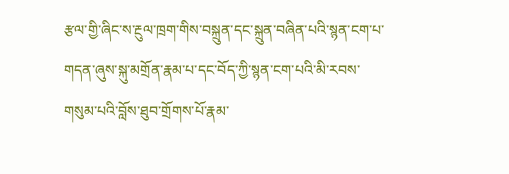རྩལ་གྱི་ཞིང་ས་རྔུལ་ཁྲག་གིས་བསྐྲུན་དང་སྐྲུན་བཞིན་པའི་སྙན་ངག་པ་གདན་ཞུས་སྐུ་མགྲོན་རྣམ་པ་དང་བོད་ཀྱི་སྙན་ངག་པའི་མི་རབས་གསུམ་པའི་བློས་ཐུབ་གྲོགས་པོ་རྣམ་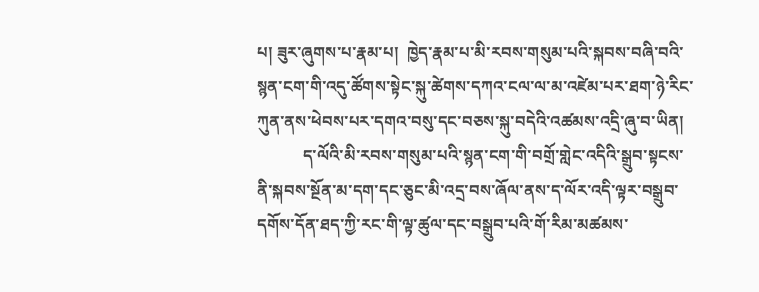པ། ཟུར་ཞུགས་པ་རྣམ་པ།  ཁྱེད་རྣམ་པ་མི་རབས་གསུམ་པའི་སྐབས་བཞི་བའི་སྙན་ངག་གི་འདུ་ཚོགས་སྟེང་སྐུ་ཚེགས་དཀའ་ངལ་ལ་མ་འཛེམ་པར་ཐག་ཉེ་རིང་ཀུན་ནས་ཕེབས་པར་དགའ་བསུ་དང་བཅས་སྐུ་བདེའི་འཚམས་འདྲི་ཞུ་བ་ཡིན།
           ད་ལོའི་མི་རབས་གསུམ་པའི་སྙན་ངག་གི་བགྲོ་གླེང་འདིའི་སྒྲུབ་སྟངས་ནི་སྐབས་སྔོན་མ་དག་དང་ཅུང་མི་འདྲ་བས་ཞོལ་ནས་ད་ལོར་འདི་ལྟར་བསྒྲུབ་དགོས་དོན་ཐད་ཀྱི་རང་གི་ལྟ་ཚུལ་དང་བསྒྲུབ་པའི་གོ་རིམ་མཚམས་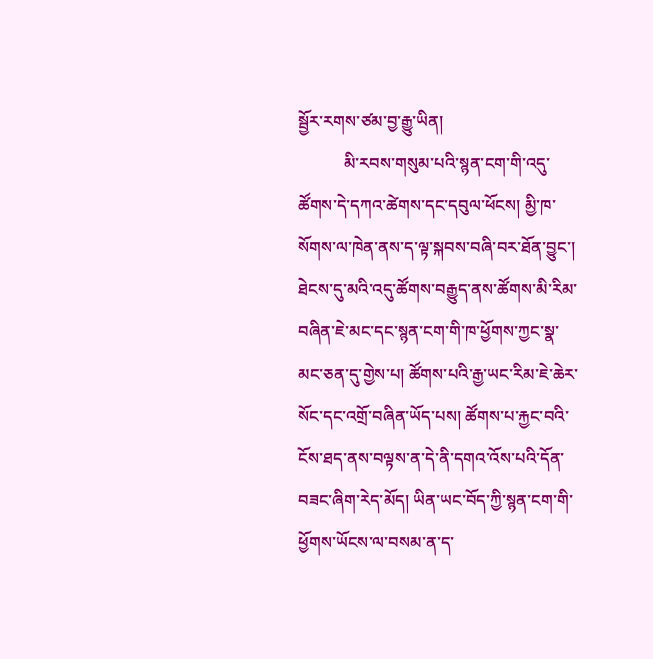སྦྱོར་རགས་ཙམ་བྱ་རྒྱུ་ཡིན།
           མི་རབས་གསུམ་པའི་སྙན་ངག་གི་འདུ་ཚོགས་དེ་དཀའ་ཚེགས་དང་དབུལ་ཕོངས། མྱི་ཁ་སོགས་ལ་ཁེན་ནས་ད་ལྟ་སྐབས་བཞི་བར་ཐོན་བྱུང་། ཐེངས་དུ་མའི་འདུ་ཚོགས་བརྒྱུད་ནས་ཚོགས་མི་རིམ་བཞིན་ཇེ་མང་དང་སྙན་ངག་གི་ཁ་ཕྱོགས་ཀྱང་སྣ་མང་ཅན་དུ་གྱེས་པ། ཚོགས་པའི་རྒྱ་ཡང་རིམ་ཇེ་ཆེར་སོང་དང་འགྲོ་བཞིན་ཡོད་པས། ཚོགས་པ་རྐྱང་བའི་ངོས་ཐད་ནས་བལྟས་ན་དེ་ནི་དགའ་འོས་པའི་དོན་བཟང་ཞིག་རེད་མོད། ཡིན་ཡང་བོད་ཀྱི་སྙན་ངག་གི་ཕྱོགས་ཡོངས་ལ་བསམ་ན་ད་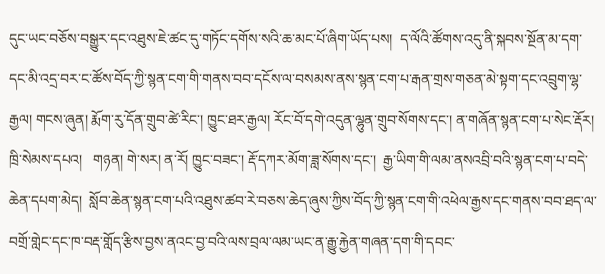དུང་ཡང་བཅོས་བསྒྱུར་དང་འཐུས་ཇེ་ཚང་དུ་གཏོང་དགོས་སའི་ཆ་མང་པོ་ཞིག་ཡོད་པས།  ད་ལོའི་ཚོགས་འདུ་ནི་སྐབས་སྔོན་མ་དག་དང་མི་འདྲ་བར་ང་ཚོས་བོད་ཀྱི་སྙན་ངག་གི་གནས་བབ་དངོས་ལ་བསམས་ནས་སྙན་ངག་པ་རྒན་གྲས་གཅན་མེ་སྟག་དང་འབྲུག་ལྷ་རྒྱལ། གངས་ཞུན། རྨོག་རུ་དོན་གྲུབ་ཚེ་རིང་། ཁྱུང་ཐར་རྒྱལ། རོང་བོ་དགེ་འདུན་ལྷུན་གྲུབ་སོགས་དང་། ན་གཞོན་སྙན་ངག་པ་སེང་རྡོར། ཁྲི་སེམས་དཔའ།   གཉན། གེ་སར། ན་རོ། ཁྱུང་བཟང་། རྡོ་དཀར་མོག་ཟླ་སོགས་དང་།  རྒྱ་ཡིག་གི་ལམ་ནསའབྲི་བའི་སྙན་ངག་པ་བདེ་ཆེན་དཔག་མེད།  སློབ་ཆེན་སྙན་ངག་པའི་འཐུས་ཚབ་རེ་བཅས་ཆེད་ཞུས་ཀྱིས་བོད་ཀྱི་སྙན་ངག་གི་འཕེལ་རྒྱས་དང་གནས་བབ་ཐད་ལ་བགྲོ་གླེང་དང་ཁ་བརྡ་གློད་རྩིས་བྱས་ནའང་བྱ་བའི་ལས་བྲལ་ལམ་ཡང་ན་རྒྱུ་རྐྱེན་གཞན་དག་གི་དབང་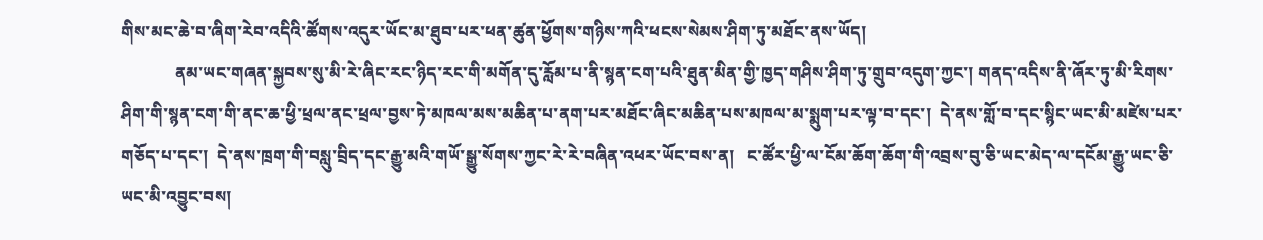གིས་མང་ཆེ་བ་ཞིག་རེབ་འདིའི་ཚོགས་འདུར་ཡོང་མ་ཐུབ་པར་ཕན་ཚུན་ཕྱོགས་གཉིས་ཀའི་ཕངས་སེམས་ཤིག་ཏུ་མཐོང་ནས་ཡོད།
             ནམ་ཡང་གཞན་སྐྱབས་སུ་མི་རེ་ཞིང་རང་ཉིད་རང་གི་མགོན་དུ་རློམ་པ་ནི་སྙན་ངག་པའི་ཐུན་མིན་གྱི་ཁྱད་གཤིས་ཤིག་ཏུ་གྲུབ་འདུག་ཀྱང་། གནད་འདིས་ནི་ཞོར་ཏུ་མི་རིགས་ཤིག་གི་སྙན་ངག་གི་ནང་ཆ་ཕྱི་ཕྲལ་ནང་ཕྲལ་བྱས་ཏེ་མཁལ་མས་མཆིན་པ་ནག་པར་མཐོང་ཞིང་མཆིན་པས་མཁལ་མ་སྨུག་པར་ལྟ་བ་དང་།  དེ་ནས་གློ་བ་དང་སྙིང་ཡང་མི་མཛེས་པར་གཅོད་པ་དང་།  དེ་ནས་ཁྲག་གི་བསླུ་བྲིད་དང་རྒྱུ་མའི་གཡོ་སྒྱུ་སོགས་ཀྱང་རེ་རེ་བཞིན་འཕར་ཡོང་བས་ན།   ང་ཚོར་ཕྱི་ལ་ངོམ་ཆོག་ཆོག་གི་འབྲས་བུ་ཅི་ཡང་མེད་ལ་དངོམ་རྒྱུ་ཡང་ཅི་ཡང་མི་འབྱུང་བས།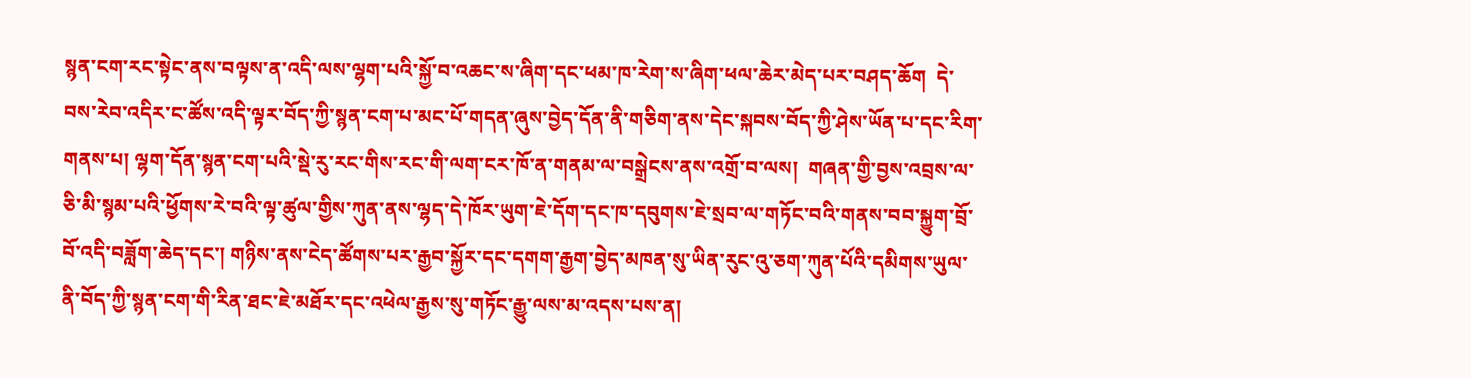སྙན་ངག་རང་སྟེང་ནས་བལྟས་ན་འདི་ལས་ལྷག་པའི་སྐྱོ་བ་འཆང་ས་ཞིག་དང་ཕམ་ཁ་རེག་ས་ཞིག་ཕལ་ཆེར་མེད་པར་བཤད་ཆོག  དེ་བས་རེབ་འདིར་ང་ཚོས་འདི་ལྟར་བོད་ཀྱི་སྙན་ངག་པ་མང་པོ་གདན་ཞུས་བྱེད་དོན་ནི་གཅིག་ནས་དེང་སྐབས་བོད་ཀྱི་ཤེས་ཡོན་པ་དང་རིག་གནས་པ། ལྷག་དོན་སྙན་ངག་པའི་སྡེ་རུ་རང་གིས་རང་གི་ལག་ངར་ཁོ་ན་གནམ་ལ་བསྒྲེངས་ནས་འགྲོ་བ་ལས།  གཞན་གྱི་བྱས་འབྲས་ལ་ཅི་མི་སྙམ་པའི་ཕྱོགས་རེ་བའི་ལྟ་ཚུལ་གྱིས་ཀུན་ནས་ལྷད་དེ་ཁོར་ཡུག་ཇེ་དོག་དང་ཁ་དབུགས་ཇེ་སྲབ་ལ་གཏོང་བའི་གནས་བབ་སྐྱུག་བྲོ་བོ་འདི་བཟློག་ཆེད་དང་། གཉིས་ནས་ངེད་ཚོགས་པར་རྒྱབ་སྐྱོར་དང་དགག་རྒྱག་བྱེད་མཁན་སུ་ཡིན་རུང་འུ་ཅག་ཀུན་པོའི་དམིགས་ཡུལ་ནི་བོད་ཀྱི་སྙན་ངག་གི་རིན་ཐང་ཇེ་མཐོར་དང་འཕེལ་རྒྱས་སུ་གཏོང་རྒྱུ་ལས་མ་འདས་པས་ན།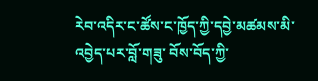རེབ་འདིར་ང་ཚོས་ང་ཁྱོད་ཀྱི་དབྱེ་མཚམས་མི་འབྱེད་པར་བློ་གཟུ་ བོས་བོད་ཀྱི་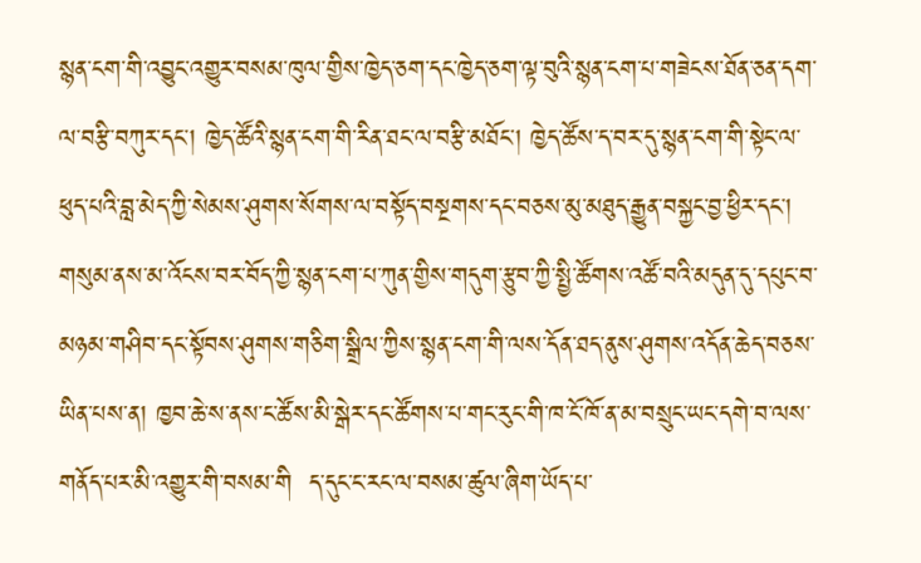སྙན་ངག་གི་འབྱུང་འགྱུར་བསམ་ཁུལ་གྱིས་ཁྱེད་ཅག་དང་ཁྱེད་ཅག་ལྟ་བུའི་སྙན་ངག་པ་གཟེངས་ཐོན་ཅན་དག་ལ་བརྩི་བཀུར་དང་། ཁྱེད་ཚོའི་སྙན་ངག་གི་རིན་ཐང་ལ་བརྩི་མཐོང་། ཁྱེད་ཚོས་ད་བར་དུ་སྙན་ངག་གི་སྟེང་ལ་ཕུད་པའི་བླ་མེད་ཀྱི་སེམས་ཤུགས་སོགས་ལ་བསྟོད་བསྔགས་དང་བཅས་མུ་མཐུད་རྒྱུན་བསྐྱང་བྱ་ཕྱིར་དང་། གསུམ་ནས་མ་འོངས་བར་བོད་ཀྱི་སྙན་ངག་པ་ཀུན་གྱིས་གདུག་རྩུབ་ཀྱི་སྤྱི་ཚོགས་འཚོ་བའི་མདུན་དུ་དཔུང་བ་མཉམ་གཤིབ་དང་སྟོབས་ཤུགས་གཅིག་སྒྲིལ་ཀྱིས་སྙན་ངག་གི་ལས་དོན་ཐད་ནུས་ཤུགས་འདོན་ཆེད་བཅས་ཡིན་པས་ན། ཁྱབ་ཆེ་ས་ནས་ང་ཚོས་མི་སྒེར་དང་ཚོགས་པ་གང་རུང་གི་ཁ་ངོ་ཁོ་ན་མ་བསྲུང་ཡང་དགེ་བ་ལས་གནོད་པར་མི་འགྱུར་གི་བསམ་གི  ད་དུང་ང་རང་ལ་བསམ་ཚུལ་ཞིག་ཡོད་པ་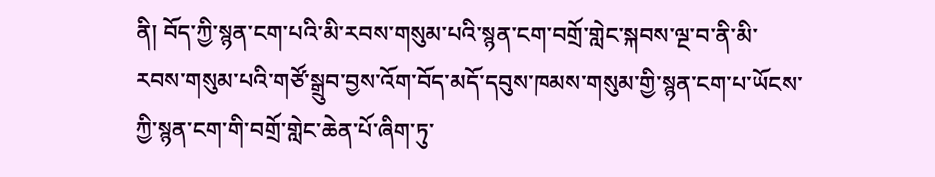ནི། བོད་ཀྱི་སྙན་ངག་པའི་མི་རབས་གསུམ་པའི་སྙན་ངག་བགྲོ་གླེང་སྐབས་ལྔ་བ་ནི་མི་རབས་གསུམ་པའི་གཙོ་སྒྲུབ་བྱས་འོག་བོད་མདོ་དབུས་ཁམས་གསུམ་གྱི་སྙན་ངག་པ་ཡོངས་ཀྱི་སྙན་ངག་གི་བགྲོ་གླེང་ཆེན་པོ་ཞིག་ཏུ་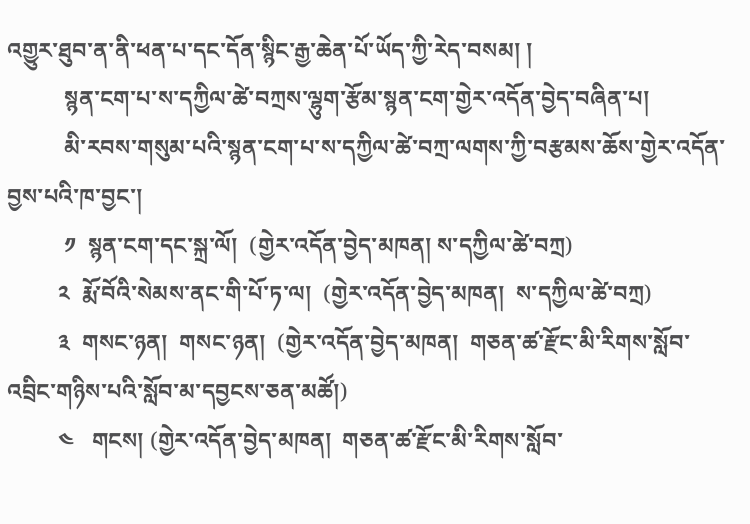འགྱུར་ཐུབ་ན་ནི་ཕན་པ་དང་དོན་སྙིང་རྒྱ་ཆེན་པོ་ཡོད་ཀྱི་རེད་བསམ། །
          སྙན་ངག་པ་ས་དཀྱིལ་ཚེ་བཀྲས་ལྷུག་རྩོམ་སྙན་ངག་གྱེར་འདོན་བྱེད་བཞིན་པ།
          མི་རབས་གསུམ་པའི་སྙན་ངག་པ་ས་དཀྱིལ་ཚེ་བཀྲ་ལགས་ཀྱི་བརྩམས་ཆོས་གྱེར་འདོན་བྱས་པའི་ཁ་བྱང་།
          ༡  སྙན་ངག་དང་སྐྲ་ལོ།  (གྱེར་འདོན་བྱེད་མཁན། ས་དཀྱིལ་ཚེ་བཀྲ)
         ༢  རྨོ་བོའི་སེམས་ནང་གི་པོ་ཏ་ལ།  (གྱེར་འདོན་བྱེད་མཁན།  ས་དཀྱིལ་ཚེ་བཀྲ)
         ༣  གསང་ཉན།  གསང་ཉན།  (གྱེར་འདོན་བྱེད་མཁན།  གཅན་ཚ་རྫོང་མི་རིགས་སློབ་འབྲིང་གཉིས་པའི་སློབ་མ་དབྱངས་ཅན་མཚོ།)
         ༤   གངས། (གྱེར་འདོན་བྱེད་མཁན།  གཅན་ཚ་རྫོང་མི་རིགས་སློབ་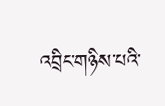འབྲིང་གཉིས་པའི་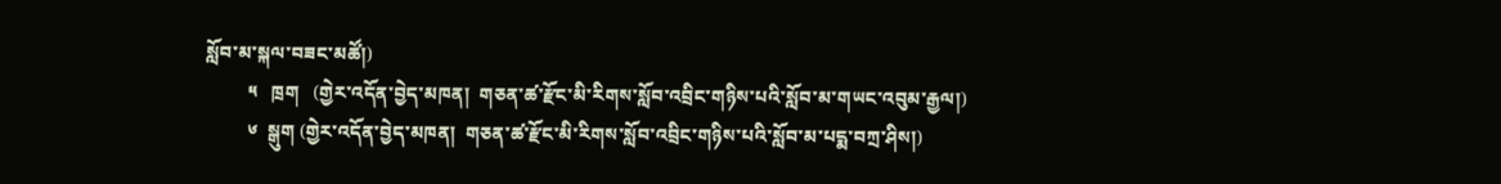སློབ་མ་སྐལ་བཟང་མཚོ།)
         ༥   ཁྲག   (གྱེར་འདོན་བྱེད་མཁན།  གཅན་ཚ་རྫོང་མི་རིགས་སློབ་འབྲིང་གཉིས་པའི་སློབ་མ་གཡང་འབུམ་རྒྱལ།)
         ༦  སྒུག (གྱེར་འདོན་བྱེད་མཁན།  གཅན་ཚ་རྫོང་མི་རིགས་སློབ་འབྲིང་གཉིས་པའི་སློབ་མ་པདྨ་བཀྲ་ཤིས།)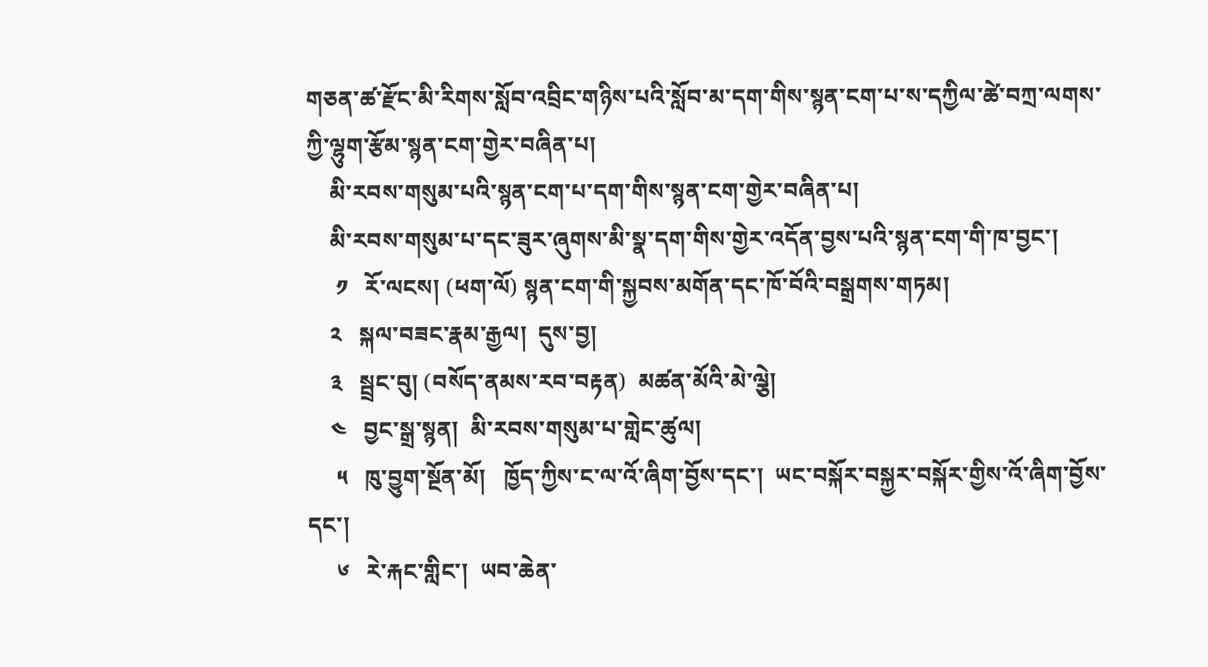གཅན་ཚ་རྫོང་མི་རིགས་སློབ་འབྲིང་གཉིས་པའི་སློབ་མ་དག་གིས་སྙན་ངག་པ་ས་དཀྱིལ་ཚེ་བཀྲ་ལགས་ཀྱི་ལྷུག་རྩོམ་སྙན་ངག་གྱེར་བཞིན་པ།
    མི་རབས་གསུམ་པའི་སྙན་ངག་པ་དག་གིས་སྙན་ངག་གྱེར་བཞིན་པ།
    མི་རབས་གསུམ་པ་དང་ཟུར་ཞུགས་མི་སྣ་དག་གིས་གྱེར་འདོན་བྱས་པའི་སྙན་ངག་གི་ཁ་བྱང་།
     ༡   རོ་ལངས། (ཕག་ལོ) སྙན་ངག་གི་སྐྱབས་མགོན་དང་ཁོ་བོའི་བསྒྲགས་གཏམ།
    ༢   སྐལ་བཟང་རྣམ་རྒྱལ།  དུས་བྱ།
    ༣   སྦྲང་བུ། (བསོད་ནམས་རབ་བརྟན)  མཚན་མོའི་མེ་ལྕེ།
    ༤   བྱང་སྒྲ་སྙན།  མི་རབས་གསུམ་པ་གླེང་ཚུལ།
     ༥   ཁུ་བྱུག་སྔོན་མོ།   ཁྱོད་ཀྱིས་ང་ལ་འོ་ཞིག་བྱོས་དང་།  ཡང་བསྐོར་བསྐྱར་བསྐོར་གྱིས་འོ་ཞིག་བྱོས་དང་།
     ༦   རེ་རྐང་གླིང་།  ཡབ་ཆེན་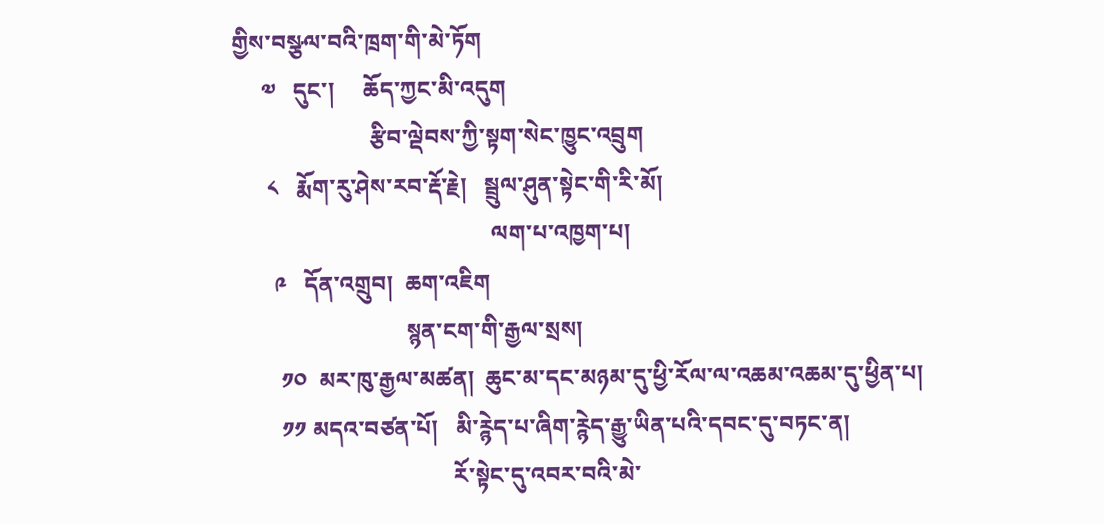གྱིས་བསྩལ་བའི་ཁྲག་གི་མེ་ཏོག
     ༧   དུང་།     ཆོད་ཀྱང་མི་འདུག
                        རྩིབ་ལྡེབས་ཀྱི་སྟག་སེང་ཁྱུང་འབྲུག
      ༨   རྨོག་རུ་ཤེས་རབ་རྡོ་རྗེ།   སྦྲུལ་ཤུན་སྟེང་གི་རི་མོ།
                                             ལག་པ་འཁྱག་པ།
       ༩   དོན་འགྲུབ།  ཆག་འཇིག
                              སྙན་ངག་གི་རྒྱལ་སྲས།
        ༡༠  མར་ཁུ་རྒྱལ་མཚན།  ཆུང་མ་དང་མཉམ་དུ་ཕྱི་རོལ་ལ་འཆམ་འཆམ་དུ་ཕྱིན་པ།
        ༡༡ མདའ་བཙན་པོ།   མི་ཪྙེད་པ་ཞིག་ཪྙེད་རྒྱུ་ཡིན་པའི་དབང་དུ་བཏང་ན།
                                      རོ་སྟེང་དུ་འབར་བའི་མེ་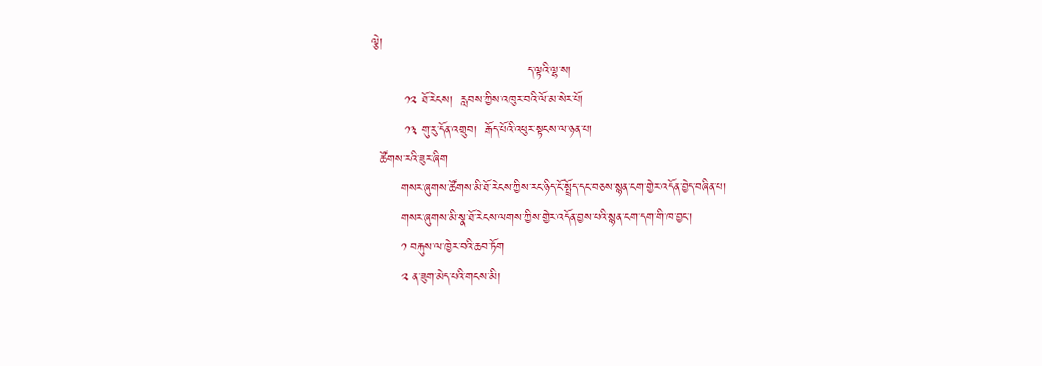ལྕེ།
                                      ད་ལྟའི་ལྷ་ས།
        ༡༢ ཐོ་རེངས།  རླབས་ཀྱིས་འཁུར་བའི་ལོ་མ་སེར་པོ།
        ༡༣ གུ་རུ་དོན་འགྲུབ།  རྒོད་པོའི་འཕུར་སྟངས་ལ་ཉན་པ།
  ཚོགས་རའི་ཟུར་ཞིག
       གསར་ཞུགས་ཚོགས་མི་ཐོ་རེངས་ཀྱིས་རང་ཉིད་ངོ་སྤྲོད་དང་བཅས་སྙན་ངག་གྱེར་འདོན་བྱེད་བཞིན་པ།
       གསར་ཞུགས་མི་སྣ་ཐོ་རེངས་ལགས་ཀྱིས་གྱེར་འདོན་བྱས་པའི་སྙན་ངག་དག་གི་ཁ་བྱང་།
       ༡ བརྐུས་ལ་ཁྱེར་བའི་ཆབ་ཏོག
       ༢ ན་ཟུག་མེད་པའི་གངས་མི།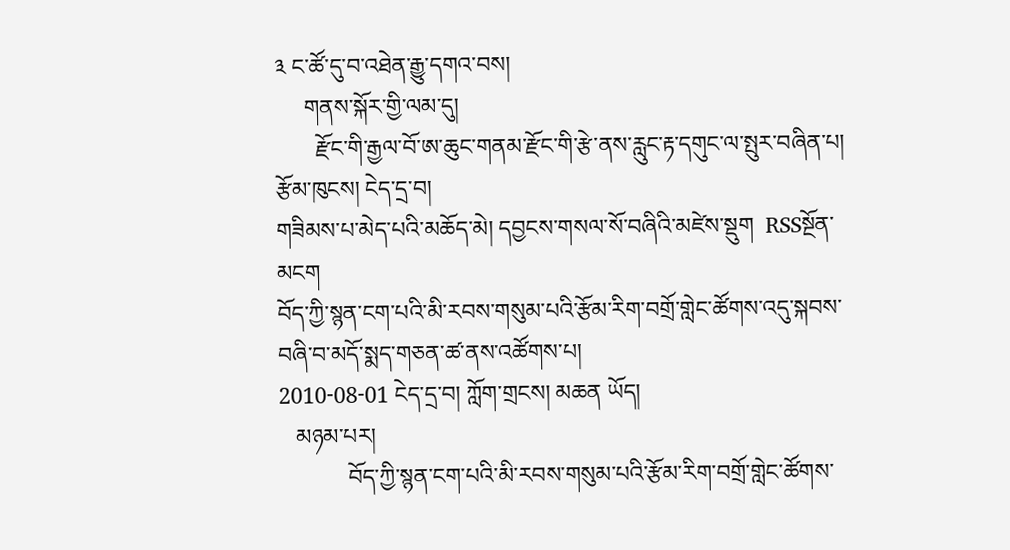༣ ང་ཚོ་དུ་བ་འཐེན་རྒྱུ་དགའ་བས།
     གནས་སྐོར་གྱི་ལམ་དུ།
       རྫོང་གི་རྒྱལ་བོ་ཨ་ཆུང་གནམ་རྫོང་གི་རྩེ་ནས་རླུང་རྟ་དགུང་ལ་སྤུར་བཞིན་པ།
རྩོམ་ཁུངས། ངེད་དྲ་བ།
གཟིམས་པ་མེད་པའི་མཆོད་མེ། དབྱངས་གསལ་སོ་བཞིའི་མཛེས་སྡུག  RSSསྔོན་མངག
བོད་ཀྱི་སྙན་ངག་པའི་མི་རབས་གསུམ་པའི་རྩོམ་རིག་བགྲོ་གླེང་ཚོགས་འདུ་སྐབས་བཞི་བ་མདོ་སྨད་གཅན་ཚ་ནས་འཚོགས་པ།
2010-08-01 ངེད་དྲ་བ། ཀློག་གྲངས། མཆན ཡོད།
   མཉམ་པར།
            བོད་ཀྱི་སྙན་ངག་པའི་མི་རབས་གསུམ་པའི་རྩོམ་རིག་བགྲོ་གླེང་ཚོགས་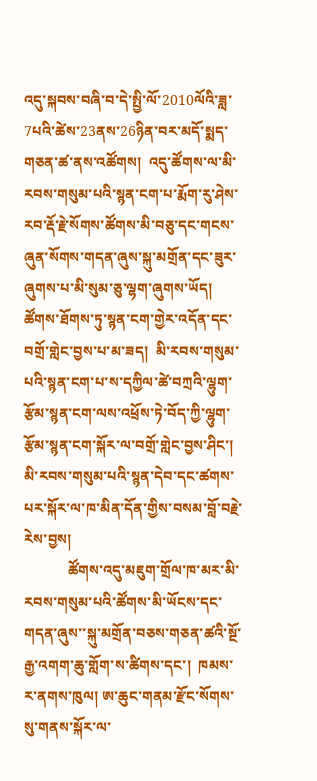འདུ་སྐབས་བཞི་བ་དེ་སྤྱི་ལོ་2010ལོའི་ཟླ་7པའི་ཚེས་23ནས་26ཉིན་བར་མདོ་སྨད་གཅན་ཚ་ནས་འཚོགས།  འདུ་ཚོགས་ལ་མི་རབས་གསུམ་པའི་སྙན་ངག་པ་རྨོག་རུ་ཤེས་རབ་རྡོ་རྗེ་སོགས་ཚོགས་མི་བཅུ་དང་གངས་ཞུན་སོགས་གདན་ཞུས་སྐུ་མགྲོན་དང་ཟུར་ཞུགས་པ་མི་སུམ་ཅུ་ལྷག་ཞུགས་ཡོད།   ཚོགས་ཐོགས་ཏུ་སྙན་ངག་གྱེར་འདོན་དང་བགྲོ་གླེང་བྱས་པ་མ་ཟད།  མི་རབས་གསུམ་པའི་སྙན་ངག་པ་ས་དཀྱིལ་ཚེ་བཀྲའི་ལྷུག་རྩོམ་སྙན་ངག་ལས་འཕྲོས་ཏེ་བོད་ཀྱི་ལྷུག་རྩོམ་སྙན་ངག་སྐོར་ལ་བགྲོ་གླེང་བྱས་ཤིང་།  མི་རབས་གསུམ་པའི་སྙན་དེབ་དང་ཚགས་པར་སྐོར་ལ་ཁ་མིན་དོན་གྱིས་བསམ་བློ་བརྗེ་རེས་བྱས།
            ཚོགས་འདུ་མཇུག་གྲོལ་ཁ་མར་མི་རབས་གསུམ་པའི་ཚོགས་མི་ཡོངས་དང་གདན་ཞུས་་སྐུ་མགྲོན་བཅས་གཅན་ཚའི་སྔོ་རྒྱ་འགག་ཆུ་གློག་ས་ཚིགས་དང་།  ཁམས་ར་ནགས་ཁུལ། ཨ་ཆུང་གནམ་རྫོང་སོགས་སུ་གནས་སྐོར་ལ་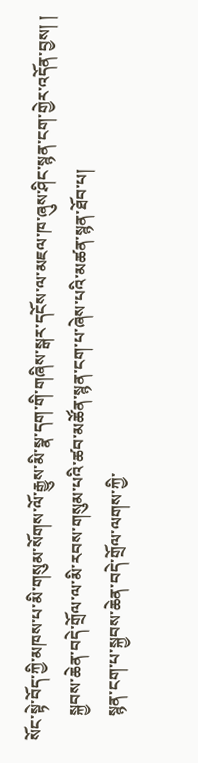སོང་སྟེ་བོད་ཀྱི་མཁས་པ་མི་གསུམ་སོགས་ལོ་རྒྱུས་མི་སྣ་དག་གི་གཞིས་སྒར་དངོས་ལ་མཇལ་ཁ་ཞུས་ཤིང་སྙན་ངག་གྱེར་འདོན་བྱས། །
      སྐྱབས་ཆེན་བདེ་གྲོལ་ལ་མི་རབས་གསུམ་པའི་ཚབ་མཚོན་སྙན་ངག་པ་ཞེས་པའི་མཚན་སྙན་ཐོབ་པ།
      སྙན་ངག་པ་སྐྱབས་ཆེན་བདེ་གྲོལ་ལགས་ཀྱི་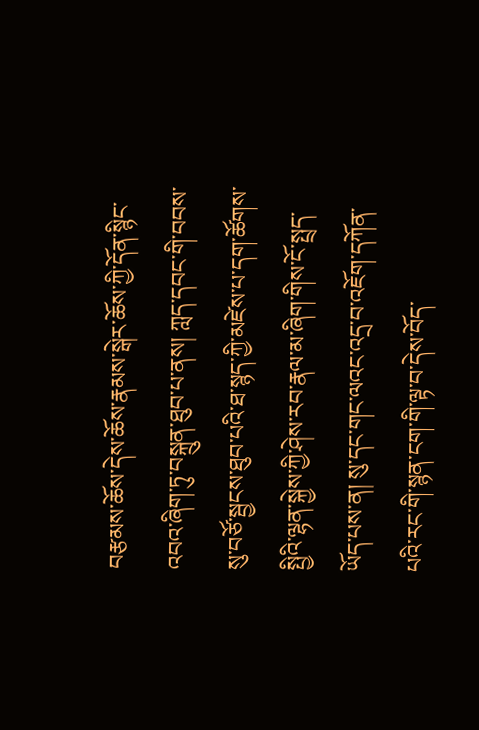བརྩམས་ཆོས་དེས་ཆོས་རྣམས་སྒེར་ཆོས་ཀྱི་དོན་སྙིང་འབའ་ཞིག་ཏུ་བསྐྲུན་ཐུབ་པ་ནས། ཀླད་དབང་གི་བབས་སུ་བཙོ་སྦྱངས་ཐུབ་པའི་ཐ་སྙད་ཀྱི་མཛེས་པ་དག་ཚོགས་སྤྱིའི་ལྷན་སྐྱེས་ཀྱི་ཤེས་རབ་རྣལ་མ་ཞིག་གིས་ངོ་སྤྲད་ཡོད་པས་ན། སུ་དང་གང་ལའང་འདྲ་བ་འཇོག་དཀོན་པའི་རང་གི་སྙན་ངག་གི་ལྟ་བ་དེས་བོད་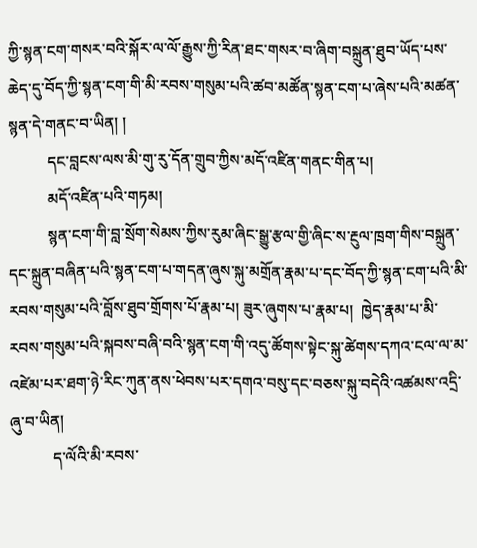ཀྱི་སྙན་ངག་གསར་བའི་སྐོར་ལ་ལོ་རྒྱུས་ཀྱི་རིན་ཐང་གསར་བ་ཞིག་བསྐྲུན་ཐུབ་ཡོད་པས་ཆེད་དུ་བོད་ཀྱི་སྙན་ངག་གི་མི་རབས་གསུམ་པའི་ཚབ་མཚོན་སྙན་ངག་པ་ཞེས་པའི་མཚན་སྙན་དེ་གནང་བ་ཡིན། །
          དང་བླངས་ལས་མི་གུ་རུ་དོན་གྲུབ་ཀྱིས་མདོ་འཛིན་གནང་གིན་པ།
          མདོ་འཛིན་པའི་གཏམ།
          སྙན་ངག་གི་བླ་སྲོག་སེམས་ཀྱིས་རུམ་ཞིང་སྒྱུ་རྩལ་གྱི་ཞིང་ས་རྔུལ་ཁྲག་གིས་བསྐྲུན་དང་སྐྲུན་བཞིན་པའི་སྙན་ངག་པ་གདན་ཞུས་སྐུ་མགྲོན་རྣམ་པ་དང་བོད་ཀྱི་སྙན་ངག་པའི་མི་རབས་གསུམ་པའི་བློས་ཐུབ་གྲོགས་པོ་རྣམ་པ། ཟུར་ཞུགས་པ་རྣམ་པ།  ཁྱེད་རྣམ་པ་མི་རབས་གསུམ་པའི་སྐབས་བཞི་བའི་སྙན་ངག་གི་འདུ་ཚོགས་སྟེང་སྐུ་ཚེགས་དཀའ་ངལ་ལ་མ་འཛེམ་པར་ཐག་ཉེ་རིང་ཀུན་ནས་ཕེབས་པར་དགའ་བསུ་དང་བཅས་སྐུ་བདེའི་འཚམས་འདྲི་ཞུ་བ་ཡིན།
           ད་ལོའི་མི་རབས་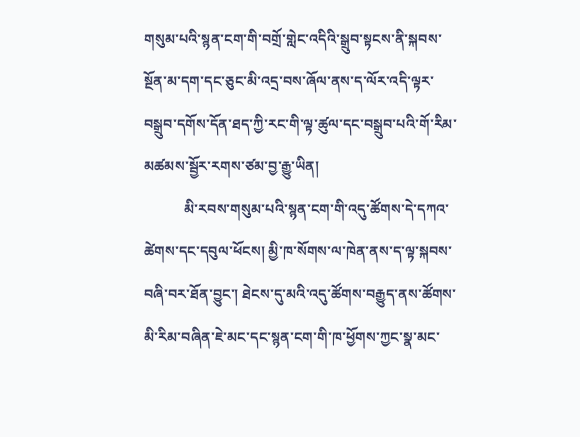གསུམ་པའི་སྙན་ངག་གི་བགྲོ་གླེང་འདིའི་སྒྲུབ་སྟངས་ནི་སྐབས་སྔོན་མ་དག་དང་ཅུང་མི་འདྲ་བས་ཞོལ་ནས་ད་ལོར་འདི་ལྟར་བསྒྲུབ་དགོས་དོན་ཐད་ཀྱི་རང་གི་ལྟ་ཚུལ་དང་བསྒྲུབ་པའི་གོ་རིམ་མཚམས་སྦྱོར་རགས་ཙམ་བྱ་རྒྱུ་ཡིན།
           མི་རབས་གསུམ་པའི་སྙན་ངག་གི་འདུ་ཚོགས་དེ་དཀའ་ཚེགས་དང་དབུལ་ཕོངས། མྱི་ཁ་སོགས་ལ་ཁེན་ནས་ད་ལྟ་སྐབས་བཞི་བར་ཐོན་བྱུང་། ཐེངས་དུ་མའི་འདུ་ཚོགས་བརྒྱུད་ནས་ཚོགས་མི་རིམ་བཞིན་ཇེ་མང་དང་སྙན་ངག་གི་ཁ་ཕྱོགས་ཀྱང་སྣ་མང་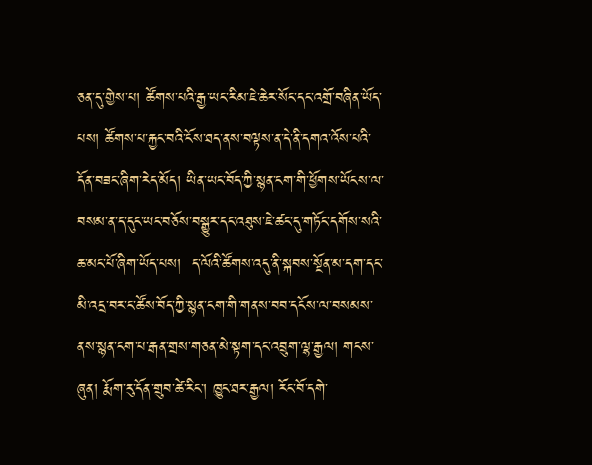ཅན་དུ་གྱེས་པ། ཚོགས་པའི་རྒྱ་ཡང་རིམ་ཇེ་ཆེར་སོང་དང་འགྲོ་བཞིན་ཡོད་པས། ཚོགས་པ་རྐྱང་བའི་ངོས་ཐད་ནས་བལྟས་ན་དེ་ནི་དགའ་འོས་པའི་དོན་བཟང་ཞིག་རེད་མོད། ཡིན་ཡང་བོད་ཀྱི་སྙན་ངག་གི་ཕྱོགས་ཡོངས་ལ་བསམ་ན་ད་དུང་ཡང་བཅོས་བསྒྱུར་དང་འཐུས་ཇེ་ཚང་དུ་གཏོང་དགོས་སའི་ཆ་མང་པོ་ཞིག་ཡོད་པས།  ད་ལོའི་ཚོགས་འདུ་ནི་སྐབས་སྔོན་མ་དག་དང་མི་འདྲ་བར་ང་ཚོས་བོད་ཀྱི་སྙན་ངག་གི་གནས་བབ་དངོས་ལ་བསམས་ནས་སྙན་ངག་པ་རྒན་གྲས་གཅན་མེ་སྟག་དང་འབྲུག་ལྷ་རྒྱལ། གངས་ཞུན། རྨོག་རུ་དོན་གྲུབ་ཚེ་རིང་། ཁྱུང་ཐར་རྒྱལ། རོང་བོ་དགེ་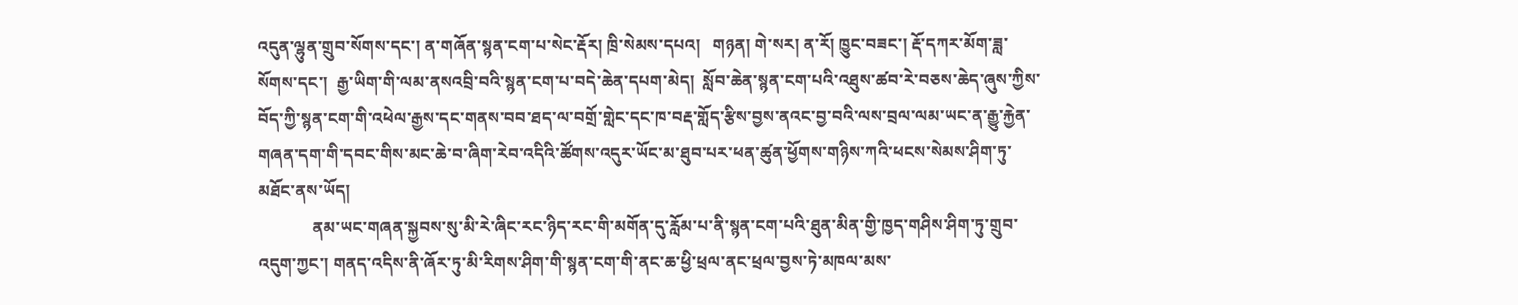འདུན་ལྷུན་གྲུབ་སོགས་དང་། ན་གཞོན་སྙན་ངག་པ་སེང་རྡོར། ཁྲི་སེམས་དཔའ།   གཉན། གེ་སར། ན་རོ། ཁྱུང་བཟང་། རྡོ་དཀར་མོག་ཟླ་སོགས་དང་།  རྒྱ་ཡིག་གི་ལམ་ནསའབྲི་བའི་སྙན་ངག་པ་བདེ་ཆེན་དཔག་མེད།  སློབ་ཆེན་སྙན་ངག་པའི་འཐུས་ཚབ་རེ་བཅས་ཆེད་ཞུས་ཀྱིས་བོད་ཀྱི་སྙན་ངག་གི་འཕེལ་རྒྱས་དང་གནས་བབ་ཐད་ལ་བགྲོ་གླེང་དང་ཁ་བརྡ་གློད་རྩིས་བྱས་ནའང་བྱ་བའི་ལས་བྲལ་ལམ་ཡང་ན་རྒྱུ་རྐྱེན་གཞན་དག་གི་དབང་གིས་མང་ཆེ་བ་ཞིག་རེབ་འདིའི་ཚོགས་འདུར་ཡོང་མ་ཐུབ་པར་ཕན་ཚུན་ཕྱོགས་གཉིས་ཀའི་ཕངས་སེམས་ཤིག་ཏུ་མཐོང་ནས་ཡོད།
             ནམ་ཡང་གཞན་སྐྱབས་སུ་མི་རེ་ཞིང་རང་ཉིད་རང་གི་མགོན་དུ་རློམ་པ་ནི་སྙན་ངག་པའི་ཐུན་མིན་གྱི་ཁྱད་གཤིས་ཤིག་ཏུ་གྲུབ་འདུག་ཀྱང་། གནད་འདིས་ནི་ཞོར་ཏུ་མི་རིགས་ཤིག་གི་སྙན་ངག་གི་ནང་ཆ་ཕྱི་ཕྲལ་ནང་ཕྲལ་བྱས་ཏེ་མཁལ་མས་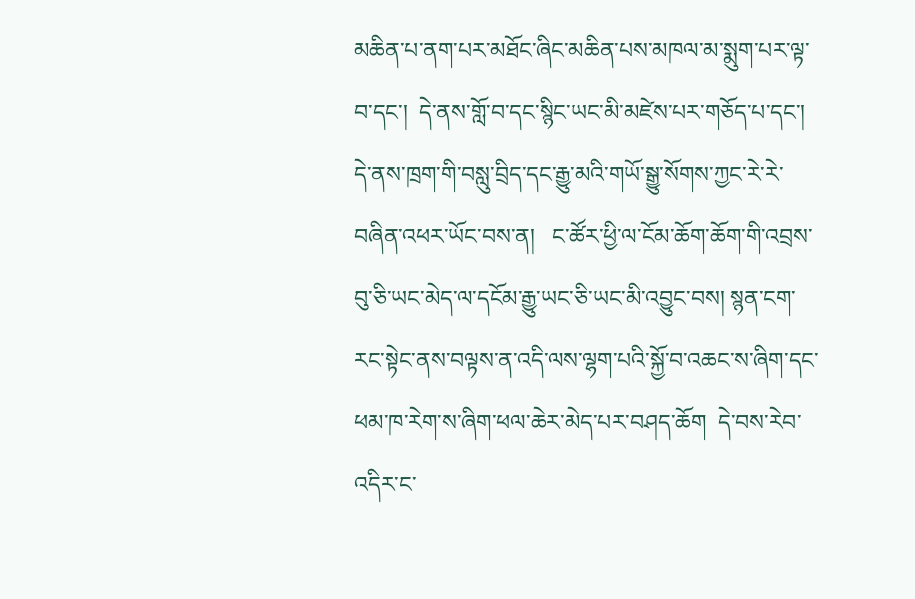མཆིན་པ་ནག་པར་མཐོང་ཞིང་མཆིན་པས་མཁལ་མ་སྨུག་པར་ལྟ་བ་དང་།  དེ་ནས་གློ་བ་དང་སྙིང་ཡང་མི་མཛེས་པར་གཅོད་པ་དང་།  དེ་ནས་ཁྲག་གི་བསླུ་བྲིད་དང་རྒྱུ་མའི་གཡོ་སྒྱུ་སོགས་ཀྱང་རེ་རེ་བཞིན་འཕར་ཡོང་བས་ན།   ང་ཚོར་ཕྱི་ལ་ངོམ་ཆོག་ཆོག་གི་འབྲས་བུ་ཅི་ཡང་མེད་ལ་དངོམ་རྒྱུ་ཡང་ཅི་ཡང་མི་འབྱུང་བས། སྙན་ངག་རང་སྟེང་ནས་བལྟས་ན་འདི་ལས་ལྷག་པའི་སྐྱོ་བ་འཆང་ས་ཞིག་དང་ཕམ་ཁ་རེག་ས་ཞིག་ཕལ་ཆེར་མེད་པར་བཤད་ཆོག  དེ་བས་རེབ་འདིར་ང་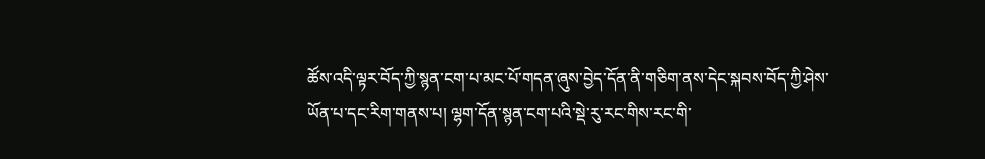ཚོས་འདི་ལྟར་བོད་ཀྱི་སྙན་ངག་པ་མང་པོ་གདན་ཞུས་བྱེད་དོན་ནི་གཅིག་ནས་དེང་སྐབས་བོད་ཀྱི་ཤེས་ཡོན་པ་དང་རིག་གནས་པ། ལྷག་དོན་སྙན་ངག་པའི་སྡེ་རུ་རང་གིས་རང་གི་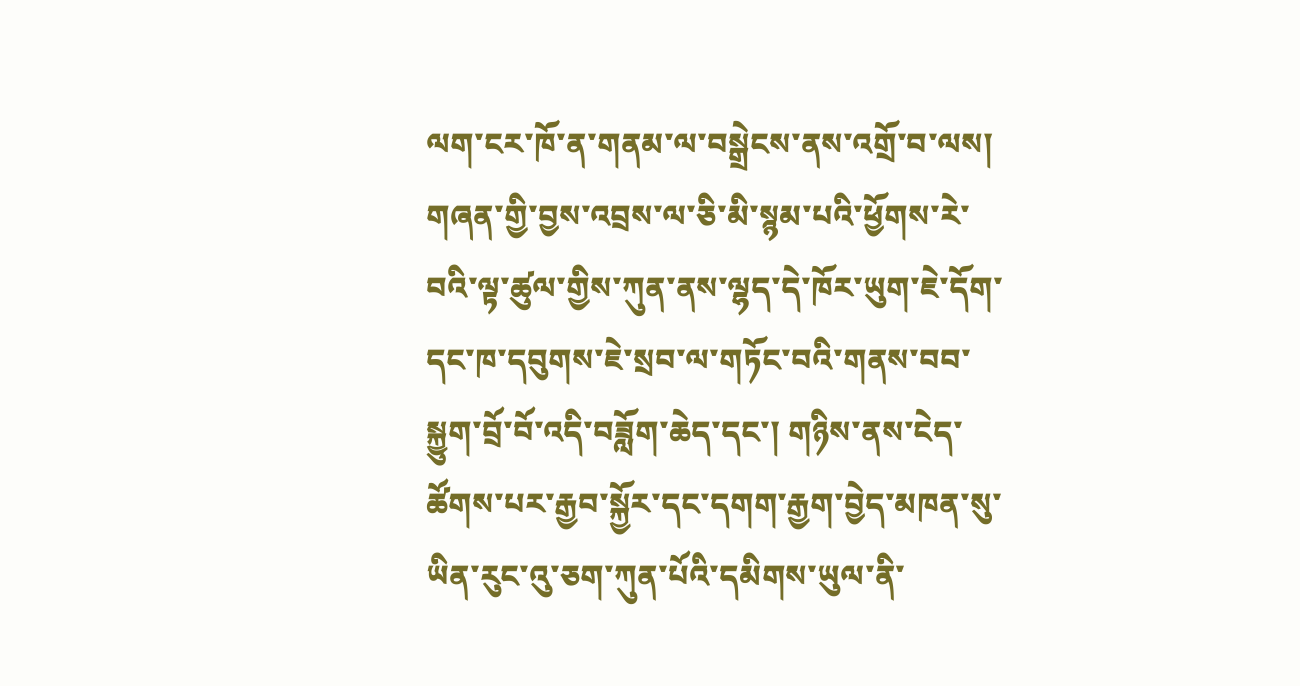ལག་ངར་ཁོ་ན་གནམ་ལ་བསྒྲེངས་ནས་འགྲོ་བ་ལས།  གཞན་གྱི་བྱས་འབྲས་ལ་ཅི་མི་སྙམ་པའི་ཕྱོགས་རེ་བའི་ལྟ་ཚུལ་གྱིས་ཀུན་ནས་ལྷད་དེ་ཁོར་ཡུག་ཇེ་དོག་དང་ཁ་དབུགས་ཇེ་སྲབ་ལ་གཏོང་བའི་གནས་བབ་སྐྱུག་བྲོ་བོ་འདི་བཟློག་ཆེད་དང་། གཉིས་ནས་ངེད་ཚོགས་པར་རྒྱབ་སྐྱོར་དང་དགག་རྒྱག་བྱེད་མཁན་སུ་ཡིན་རུང་འུ་ཅག་ཀུན་པོའི་དམིགས་ཡུལ་ནི་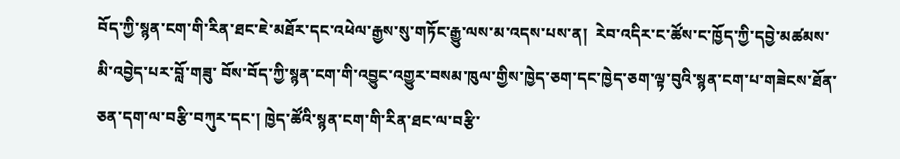བོད་ཀྱི་སྙན་ངག་གི་རིན་ཐང་ཇེ་མཐོར་དང་འཕེལ་རྒྱས་སུ་གཏོང་རྒྱུ་ལས་མ་འདས་པས་ན།  རེབ་འདིར་ང་ཚོས་ང་ཁྱོད་ཀྱི་དབྱེ་མཚམས་མི་འབྱེད་པར་བློ་གཟུ་ བོས་བོད་ཀྱི་སྙན་ངག་གི་འབྱུང་འགྱུར་བསམ་ཁུལ་གྱིས་ཁྱེད་ཅག་དང་ཁྱེད་ཅག་ལྟ་བུའི་སྙན་ངག་པ་གཟེངས་ཐོན་ཅན་དག་ལ་བརྩི་བཀུར་དང་། ཁྱེད་ཚོའི་སྙན་ངག་གི་རིན་ཐང་ལ་བརྩི་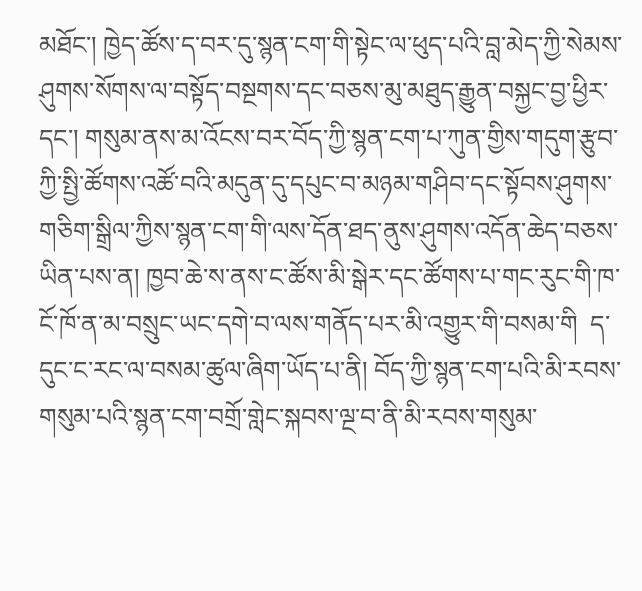མཐོང་། ཁྱེད་ཚོས་ད་བར་དུ་སྙན་ངག་གི་སྟེང་ལ་ཕུད་པའི་བླ་མེད་ཀྱི་སེམས་ཤུགས་སོགས་ལ་བསྟོད་བསྔགས་དང་བཅས་མུ་མཐུད་རྒྱུན་བསྐྱང་བྱ་ཕྱིར་དང་། གསུམ་ནས་མ་འོངས་བར་བོད་ཀྱི་སྙན་ངག་པ་ཀུན་གྱིས་གདུག་རྩུབ་ཀྱི་སྤྱི་ཚོགས་འཚོ་བའི་མདུན་དུ་དཔུང་བ་མཉམ་གཤིབ་དང་སྟོབས་ཤུགས་གཅིག་སྒྲིལ་ཀྱིས་སྙན་ངག་གི་ལས་དོན་ཐད་ནུས་ཤུགས་འདོན་ཆེད་བཅས་ཡིན་པས་ན། ཁྱབ་ཆེ་ས་ནས་ང་ཚོས་མི་སྒེར་དང་ཚོགས་པ་གང་རུང་གི་ཁ་ངོ་ཁོ་ན་མ་བསྲུང་ཡང་དགེ་བ་ལས་གནོད་པར་མི་འགྱུར་གི་བསམ་གི  ད་དུང་ང་རང་ལ་བསམ་ཚུལ་ཞིག་ཡོད་པ་ནི། བོད་ཀྱི་སྙན་ངག་པའི་མི་རབས་གསུམ་པའི་སྙན་ངག་བགྲོ་གླེང་སྐབས་ལྔ་བ་ནི་མི་རབས་གསུམ་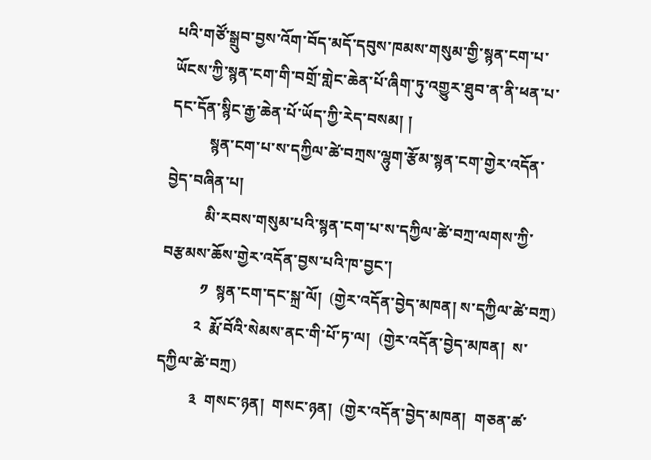པའི་གཙོ་སྒྲུབ་བྱས་འོག་བོད་མདོ་དབུས་ཁམས་གསུམ་གྱི་སྙན་ངག་པ་ཡོངས་ཀྱི་སྙན་ངག་གི་བགྲོ་གླེང་ཆེན་པོ་ཞིག་ཏུ་འགྱུར་ཐུབ་ན་ནི་ཕན་པ་དང་དོན་སྙིང་རྒྱ་ཆེན་པོ་ཡོད་ཀྱི་རེད་བསམ། །
          སྙན་ངག་པ་ས་དཀྱིལ་ཚེ་བཀྲས་ལྷུག་རྩོམ་སྙན་ངག་གྱེར་འདོན་བྱེད་བཞིན་པ།
          མི་རབས་གསུམ་པའི་སྙན་ངག་པ་ས་དཀྱིལ་ཚེ་བཀྲ་ལགས་ཀྱི་བརྩམས་ཆོས་གྱེར་འདོན་བྱས་པའི་ཁ་བྱང་།
          ༡  སྙན་ངག་དང་སྐྲ་ལོ།  (གྱེར་འདོན་བྱེད་མཁན། ས་དཀྱིལ་ཚེ་བཀྲ)
         ༢  རྨོ་བོའི་སེམས་ནང་གི་པོ་ཏ་ལ།  (གྱེར་འདོན་བྱེད་མཁན།  ས་དཀྱིལ་ཚེ་བཀྲ)
         ༣  གསང་ཉན།  གསང་ཉན།  (གྱེར་འདོན་བྱེད་མཁན།  གཅན་ཚ་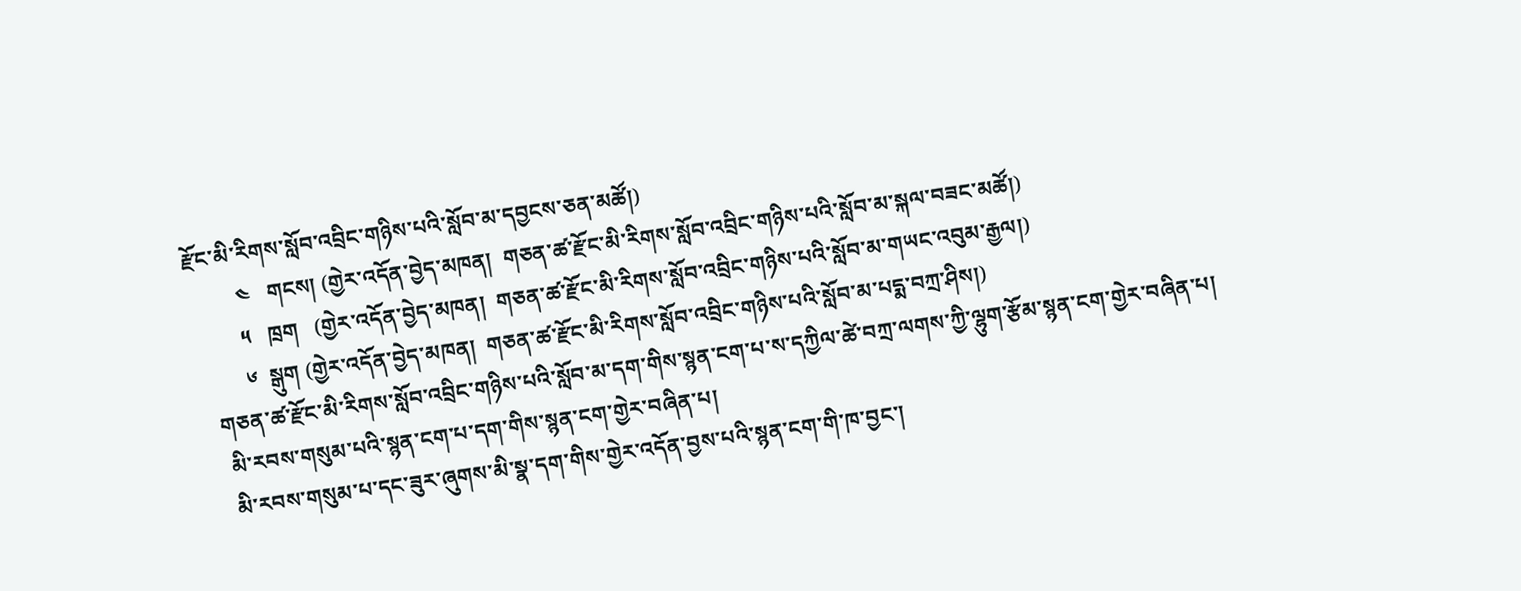རྫོང་མི་རིགས་སློབ་འབྲིང་གཉིས་པའི་སློབ་མ་དབྱངས་ཅན་མཚོ།)
         ༤   གངས། (གྱེར་འདོན་བྱེད་མཁན།  གཅན་ཚ་རྫོང་མི་རིགས་སློབ་འབྲིང་གཉིས་པའི་སློབ་མ་སྐལ་བཟང་མཚོ།)
         ༥   ཁྲག   (གྱེར་འདོན་བྱེད་མཁན།  གཅན་ཚ་རྫོང་མི་རིགས་སློབ་འབྲིང་གཉིས་པའི་སློབ་མ་གཡང་འབུམ་རྒྱལ།)
         ༦  སྒུག (གྱེར་འདོན་བྱེད་མཁན།  གཅན་ཚ་རྫོང་མི་རིགས་སློབ་འབྲིང་གཉིས་པའི་སློབ་མ་པདྨ་བཀྲ་ཤིས།)
   གཅན་ཚ་རྫོང་མི་རིགས་སློབ་འབྲིང་གཉིས་པའི་སློབ་མ་དག་གིས་སྙན་ངག་པ་ས་དཀྱིལ་ཚེ་བཀྲ་ལགས་ཀྱི་ལྷུག་རྩོམ་སྙན་ངག་གྱེར་བཞིན་པ།
    མི་རབས་གསུམ་པའི་སྙན་ངག་པ་དག་གིས་སྙན་ངག་གྱེར་བཞིན་པ།
    མི་རབས་གསུམ་པ་དང་ཟུར་ཞུགས་མི་སྣ་དག་གིས་གྱེར་འདོན་བྱས་པའི་སྙན་ངག་གི་ཁ་བྱང་།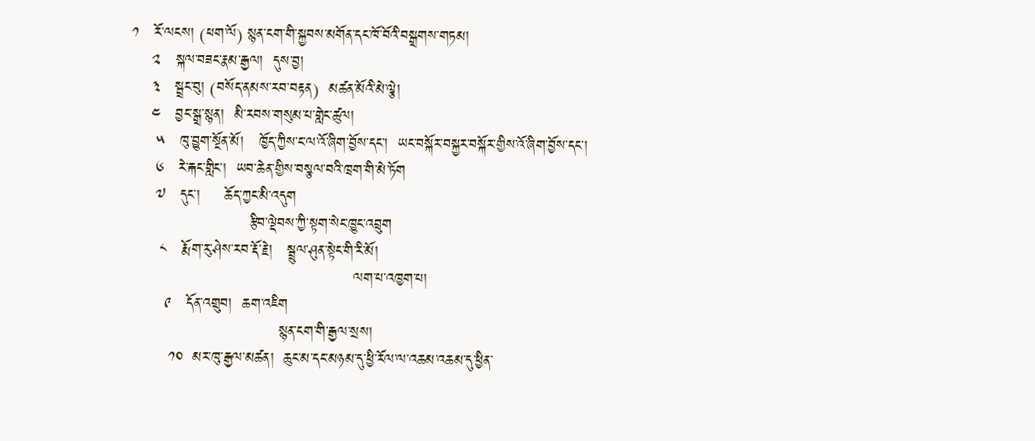༡   རོ་ལངས། (ཕག་ལོ) སྙན་ངག་གི་སྐྱབས་མགོན་དང་ཁོ་བོའི་བསྒྲགས་གཏམ།
    ༢   སྐལ་བཟང་རྣམ་རྒྱལ།  དུས་བྱ།
    ༣   སྦྲང་བུ། (བསོད་ནམས་རབ་བརྟན)  མཚན་མོའི་མེ་ལྕེ།
    ༤   བྱང་སྒྲ་སྙན།  མི་རབས་གསུམ་པ་གླེང་ཚུལ།
     ༥   ཁུ་བྱུག་སྔོན་མོ།   ཁྱོད་ཀྱིས་ང་ལ་འོ་ཞིག་བྱོས་དང་།  ཡང་བསྐོར་བསྐྱར་བསྐོར་གྱིས་འོ་ཞིག་བྱོས་དང་།
     ༦   རེ་རྐང་གླིང་།  ཡབ་ཆེན་གྱིས་བསྩལ་བའི་ཁྲག་གི་མེ་ཏོག
     ༧   དུང་།     ཆོད་ཀྱང་མི་འདུག
                        རྩིབ་ལྡེབས་ཀྱི་སྟག་སེང་ཁྱུང་འབྲུག
      ༨   རྨོག་རུ་ཤེས་རབ་རྡོ་རྗེ།   སྦྲུལ་ཤུན་སྟེང་གི་རི་མོ།
                                             ལག་པ་འཁྱག་པ།
       ༩   དོན་འགྲུབ།  ཆག་འཇིག
                              སྙན་ངག་གི་རྒྱལ་སྲས།
        ༡༠  མར་ཁུ་རྒྱལ་མཚན།  ཆུང་མ་དང་མཉམ་དུ་ཕྱི་རོལ་ལ་འཆམ་འཆམ་དུ་ཕྱིན་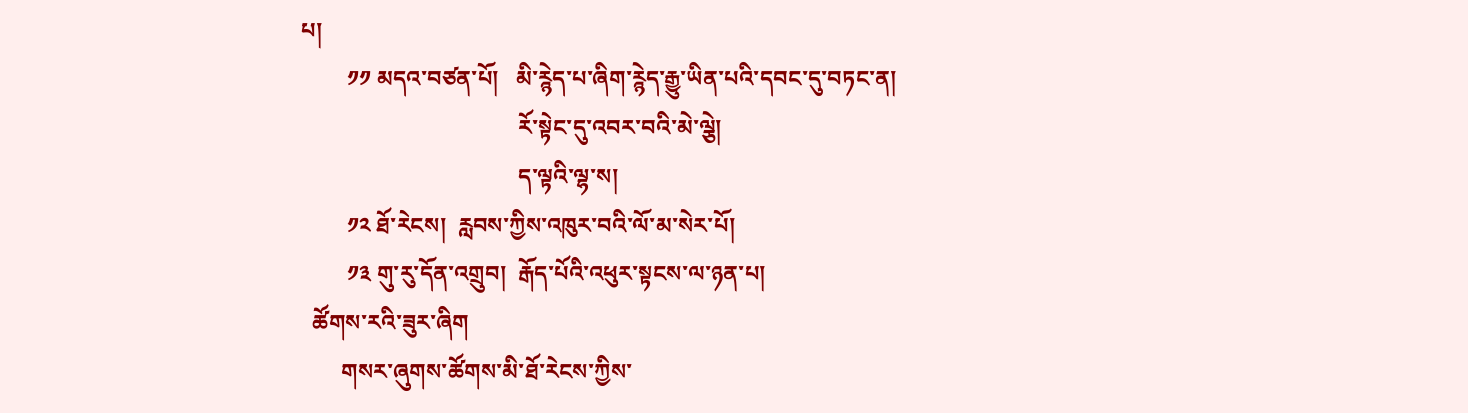པ།
        ༡༡ མདའ་བཙན་པོ།   མི་ཪྙེད་པ་ཞིག་ཪྙེད་རྒྱུ་ཡིན་པའི་དབང་དུ་བཏང་ན།
                                      རོ་སྟེང་དུ་འབར་བའི་མེ་ལྕེ།
                                      ད་ལྟའི་ལྷ་ས།
        ༡༢ ཐོ་རེངས།  རླབས་ཀྱིས་འཁུར་བའི་ལོ་མ་སེར་པོ།
        ༡༣ གུ་རུ་དོན་འགྲུབ།  རྒོད་པོའི་འཕུར་སྟངས་ལ་ཉན་པ།
  ཚོགས་རའི་ཟུར་ཞིག
       གསར་ཞུགས་ཚོགས་མི་ཐོ་རེངས་ཀྱིས་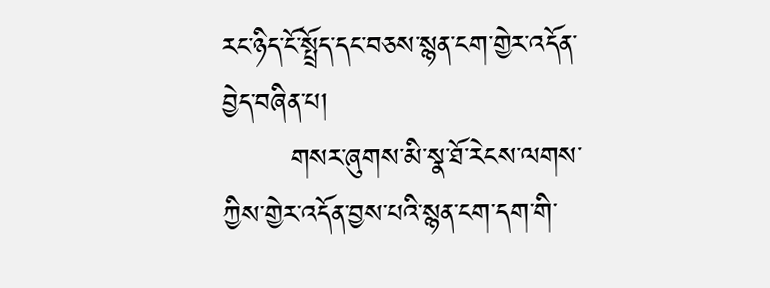རང་ཉིད་ངོ་སྤྲོད་དང་བཅས་སྙན་ངག་གྱེར་འདོན་བྱེད་བཞིན་པ།
       གསར་ཞུགས་མི་སྣ་ཐོ་རེངས་ལགས་ཀྱིས་གྱེར་འདོན་བྱས་པའི་སྙན་ངག་དག་གི་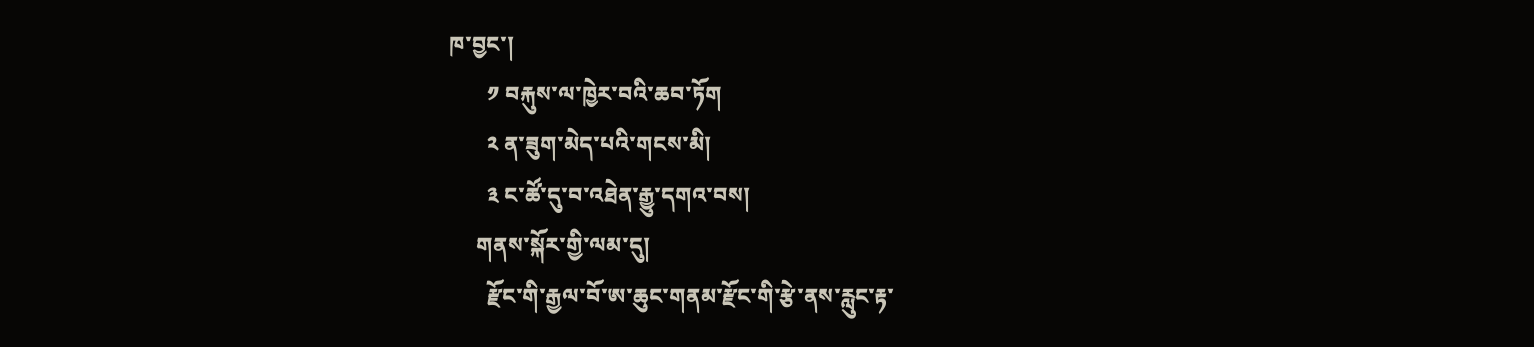ཁ་བྱང་།
       ༡ བརྐུས་ལ་ཁྱེར་བའི་ཆབ་ཏོག
       ༢ ན་ཟུག་མེད་པའི་གངས་མི།
       ༣ ང་ཚོ་དུ་བ་འཐེན་རྒྱུ་དགའ་བས།
     གནས་སྐོར་གྱི་ལམ་དུ།
       རྫོང་གི་རྒྱལ་བོ་ཨ་ཆུང་གནམ་རྫོང་གི་རྩེ་ནས་རླུང་རྟ་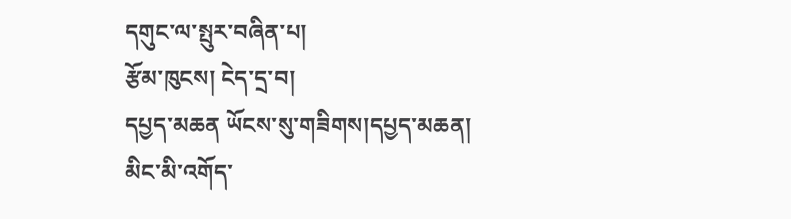དགུང་ལ་སྤུར་བཞིན་པ།
རྩོམ་ཁུངས། ངེད་དྲ་བ།
དཔྱད་མཆན ཡོངས་སུ་གཟིགས།དཔྱད་མཆན།
མིང་མི་འགོད་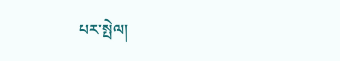པར་སྤེལ།